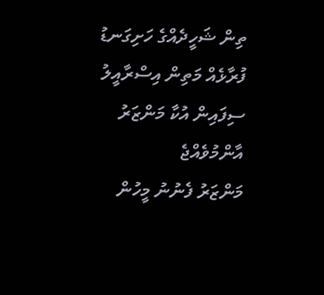ތިން ޝަހީދެއްގެ ހަށިގަނޑު ފުރާޅެއް މަތިން އިސްރާއީލު ސިފައިން އުކާ މަންޒަރު އާންމުވެއްޖެ
މަންޒަރު ފެނުނު މީހުން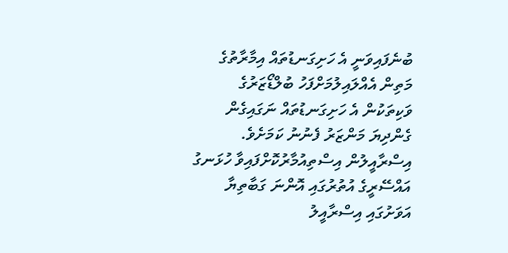ބުނެފައިވަނީ އެ ހަށިގަނޑުތައް އިމާރާތުގެ މަތިން އެއްލައިލުމަށްފަހު ބުލްޑޯޒަރުގެ ވަކިތަކުން އެ ހަށިގަނޑުތައް ނަގައިގެން ގެންދިޔަ މަންޒަރު ފެނުނު ކަމަށެވެ.
އިސްރާއީލުން އިސްތިއުމާރުކޮށްފައިވާ ހުޅަނގު އައްސޭރީގެ އުތުރުގައި އޮންނަ ގަބާތިޔާ އަވަށުގައި އިސްރާއީލު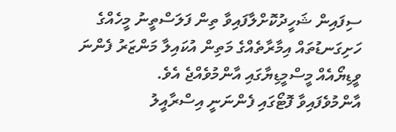ސިފައިން ޝަހީދުކޮށްލާފައިވާ ތިން ފަލަސްތީނު މީހެއްގެ ހަށިގަނޑުތައް އިމާރާތެއްގެ މަތިން އުކައިލާ މަންޒަރު ފެންނަ ވީޑިޔޯއެއް މީސްމީޑިޔާގައި އާންމުވެއްޖެ އެވެ.
އާންމުވެފައިވާ ފޮޓޯގައި ފެންނަނީ އިސްރާއީލު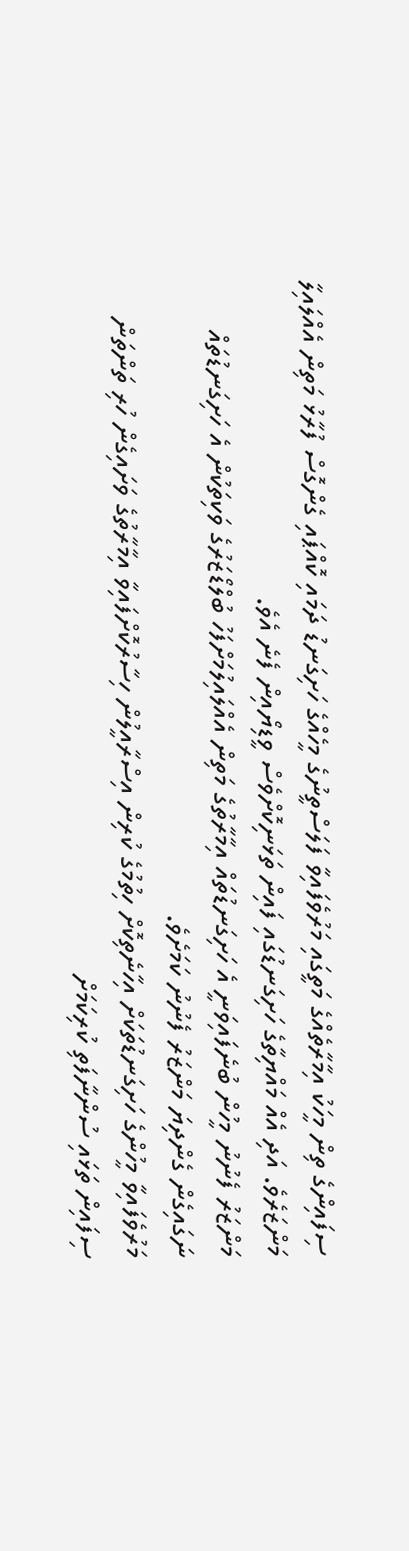ސިފައިންގެ ތިން މީހަކު އިމާރާތެއްގެ މަތީގައި މަރުވެފައިވާ ފަލަސްތީނުގެ މީހެއްގެ ހަށިގަނޑު ދަމައި ކޮއްޕައި ގެންގޮސް ފުރާޅު މަތިން އެއްލައިލާ މަންޒަރެވެ. އަދި އެއް މައްޔިތާގެ ހަށިގަނޑުގައި ފައިން ތަޅަނިކޮށްވެސް ވީޑިޔޯއިން ފެނެ އެވެ.
މަންޒަރު ފެނުނު މީހުން ބުނެފައިވަނީ އެ ހަށިގަނޑުތައް އިމާރާތުގެ މަތިން އެއްލައިލުމަށްފަހު ބުލްޑޯޒަރުގެ ވަކިތަކުން އެ ހަށިގަނޑުތައް ނަގައިގެން ގެންދިޔަ މަންޒަރު ފެނުނު ކަމަށެވެ.
މަރުވެފައިވާ މީހުންގެ ހަށިގަނޑުތަކަށް އިހާނެތިކޮށް ހިތުމުގެ ކުރިން އިސްރާއީލުން ހިސާރުކޮށްފައިވާ އިމާރާތުގެ ވަށައިގެން ހުރި ތަންތަން ސިފައިން ތަޅައި ސުންނާފަތި ކުރިކަމަށް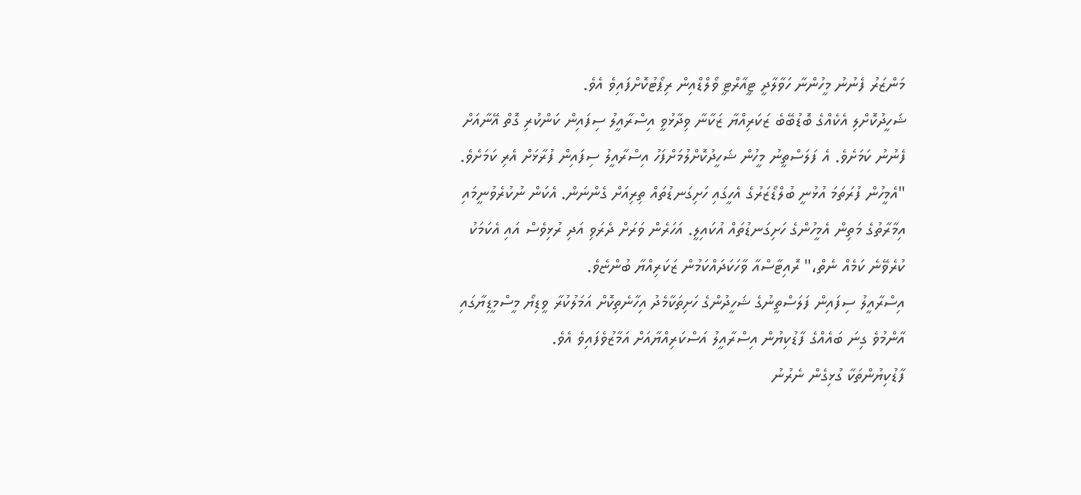މަންޒަރު ފެނުނު މީހުންނާ ހަވާލާދީ ޓީއާރްޓީ ވޯލްޑްއިން ރިޕޯޓުކޮށްފައިވެ އެވެ.
ޝަހީދުކޮށްލި އެކެއްގެ ބޮޑުބޭބެ ޒަކަރިއްޔާ ޒަކާނާ ވިދާޅުވީ އިސްރާއީލު ސިފައިން ކަންކުރި ގޮތް އޭނާއަށް ފެނުނު ކަމަށެވެ. އެ ފަލަސްތީނު މީހުން ޝަހީދުކޮށްލުމަށްފަހު އިސްރާއީލު ސިފައިން ފުރާޅަށް އެރި ކަމަށެވެ.
"އެމީހުން ފުރަތަމަ އުޅުނީ ބުލްޑޯޒަރުގެ އެހީގައި ހަށިގަނޑުތައް ތިރިއަށް ގެންނަން. އެކަން ނުކުރެވުނީމައި އިމާރާތުގެ މަތިން އެމީހުންގެ ހަށިގަނޑުތައް އުކައިލީ. އަހަރެން ވަރަށް ދެރަވި އަދި ރުޅިވެސް އައި އެކަމަކު ކުރެވޭނެ ކަމެއް ނެތް،" ރޮއިޓާސްއާ ވާހަކަދައްކަމުން ޒަކަރިއްޔާ ބުންޏެވެ.
އިސްރާއީލު ސިފައިން ފަލަސްތީނުގެ ޝަހީދުންގެ ހަށިތަކާމެދު އިހާނެތިކޮށް އަމަލުކުރާ ވީޑިޔޯ މީސްމީޑިޔާގައި އާންމުވެ ގިނަ ބައެއްގެ ފާޑުކިޔުން އިސްރާއީލު އަސްކަރިއްޔާއަށް އަމާޒުވެފައިވެ އެވެ.
ފާޑުކިޔުންތަކާ ގުޅިގެން ނެރުނު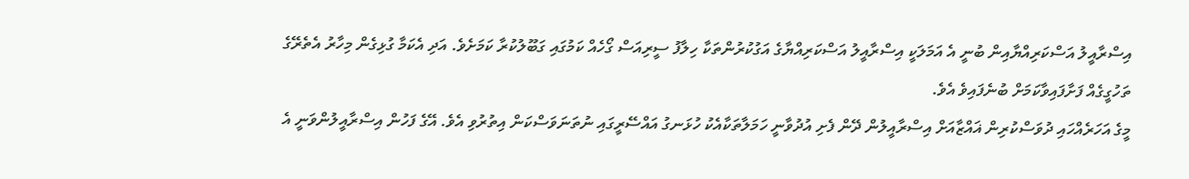އިސްރާއީލު އަސްކަރިއްޔާއިން ބުނީ އެ އަމަލަކީ އިސްރާއީލު އަސްކަރިއްޔާގެ އަގުކުރުންތަކާ ހިލާފު ސީރިއަސް ގޯހެއް ކަމުގައި ގަބޫލުކުރާ ކަމަށެވެ. އަދި އެކަމާ ގުޅިގެން މިހާރު އެތެރޭގެ ތަހުގީގެއް ފަށާފައިވާކަމަށް ބުނެފައިވެ އެވެ.
މީގެ އަހަރެއްހައި ދުވަސްކުރިން ޣައްޒާއަށް އިސްރާއީލުން ދޭން ފެށި އުދުވާނީ ހަމަލާތަކާއެކު ހުޅަނގު އައްސޭރީގައި ނުތަނަވަސްކަން އިތުރުވި އެވެ. އޭގެ ފަހުން އިސްރާއީލުންވަނީ އެ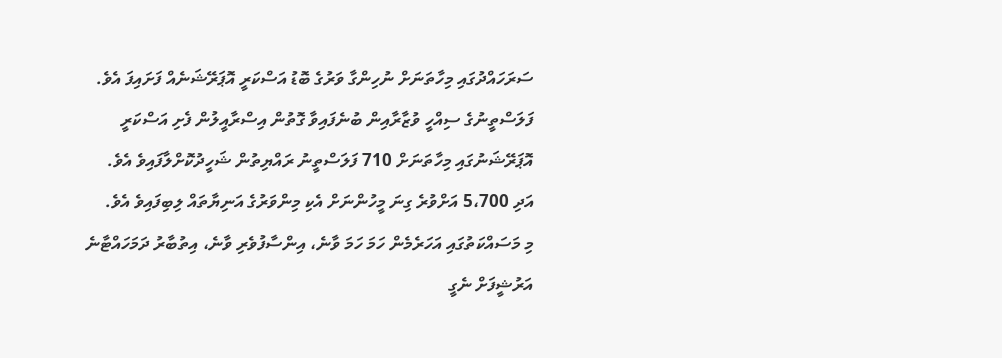ސަރަހައްދުގައި މިހާތަނަށް ނުހިންގާ ވަރުގެ ބޮޑު އަސްކަރީ އޮޕަރޭޝަނެއް ފަށައިފަ އެވެ.
ފަލަސްތީނުގެ ސިއްހީ ވުޒާރާއިން ބުނެފައިވާ ގޮތުން އިސްރާއީލުން ފެށި އަސްކަރީ އޮޕަރޭޝަނުގައި މިހާތަނަށް 710 ފަލަސްތީނު ރައްޔިތުން ޝަހީދުކޮށްލާފައިވެ އެވެ. އަދި 5،700 އަށްވުރެ ގިނަ މީހުންނަށް އެކި މިންވަރުގެ އަނިޔާތައް ލިބިފައިވެ އެވެ.
މި މަސައްކަތުގައި އަހަރެމެން ހަމަ ހަމަ ވާނެ، އިންސާފުވެރި ވާނެ، އިތުބާރު ދަމަހައްޓާނެ
އަރުޝީފަށް ނެގީ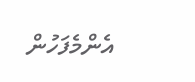އެންމެފަހުން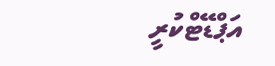އަޕްޑޭޓްކުރީ